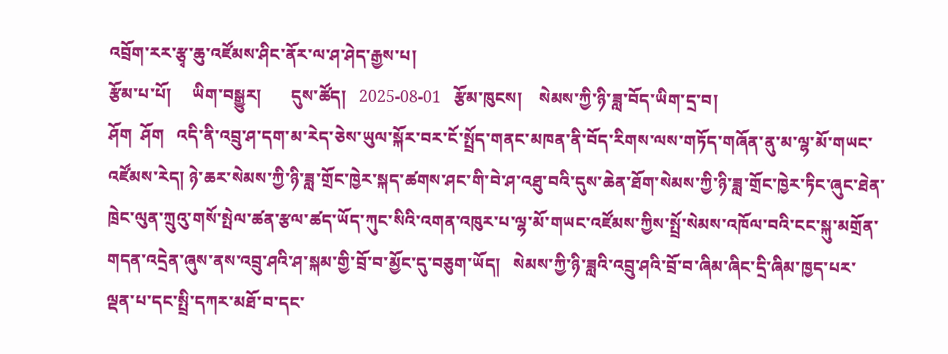འབྲོག་རར་རྩྭ་ཆུ་འཛོམས་ཤིང་ནོར་ལ་ཤ་ཤེད་རྒྱས་པ།
རྩོམ་པ་པོ།     ཡིག་བསྒྱུར།       དུས་ཚོད།   2025-08-01   རྩོམ་ཁུངས།    སེམས་ཀྱི་ཉི་ཟླ་བོད་ཡིག་དྲ་བ།
ཤོག  ཤོག   འདི་ནི་འབྲུ་ཤ་དག་མ་རེད་ཅེས་ཡུལ་སྐོར་བར་ངོ་སྤྲོད་གནང་མཁན་ནི་བོད་རིགས་ལས་གཏོད་གཞོན་ནུ་མ་ལྷ་མོ་གཡང་འཛོམས་རེད། ཉེ་ཆར་སེམས་ཀྱི་ཉི་ཟླ་གྲོང་ཁྱེར་སྐད་ཚགས་ཤང་གི་བེ་ཤ་འཐུ་བའི་དུས་ཆེན་ཐོག་སེམས་ཀྱི་ཉི་ཟླ་གྲོང་ཁྱེར་ཏིང་ཞུང་ཐེན་ཁྲེང་ལུན་ཀྲུའུ་གསོ་སྤེལ་ཚན་རྩལ་ཚད་ཡོད་ཀུང་སིའི་འགན་འཁུར་པ་ལྷ་མོ་གཡང་འཛོམས་ཀྱིས་སྤྲོ་སེམས་འཁོལ་བའི་ངང་སྐུ་མགྲོན་གདན་འདྲེན་ཞུས་ནས་འབྲུ་ཤའི་ཤ་སྐམ་གྱི་བྲོ་བ་མྱོང་དུ་བཅུག་ཡོད།   སེམས་ཀྱི་ཉི་ཟླའི་འབྲུ་ཤའི་བྲོ་བ་ཞིམ་ཞིང་དྲི་ཞིམ་ཁྱད་པར་ལྡན་པ་དང་སྤྲི་དཀར་མཐོ་བ་དང་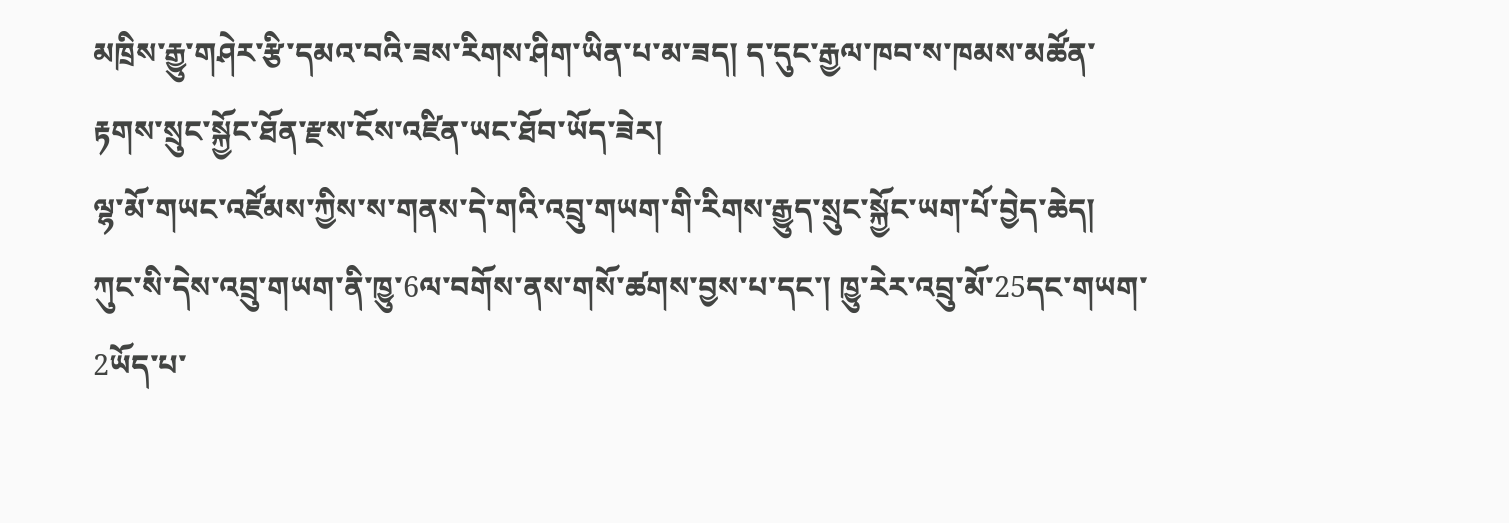མཁྲིས་རྒྱུ་གཤེར་རྩི་དམའ་བའི་ཟས་རིགས་ཤིག་ཡིན་པ་མ་ཟད། ད་དུང་རྒྱལ་ཁབ་ས་ཁམས་མཚོན་རྟགས་སྲུང་སྐྱོང་ཐོན་རྫས་ངོས་འཛིན་ཡང་ཐོབ་ཡོད་ཟེར།
ལྷ་མོ་གཡང་འཛོམས་ཀྱིས་ས་གནས་དེ་གའི་འབྲུ་གཡག་གི་རིགས་རྒྱུད་སྲུང་སྐྱོང་ཡག་པོ་བྱེད་ཆེད། ཀུང་སི་དེས་འབྲུ་གཡག་ནི་ཁྱུ་6ལ་བགོས་ནས་གསོ་ཚགས་བྱས་པ་དང་། ཁྱུ་རེར་འབྲུ་མོ་25དང་གཡག་2ཡོད་པ་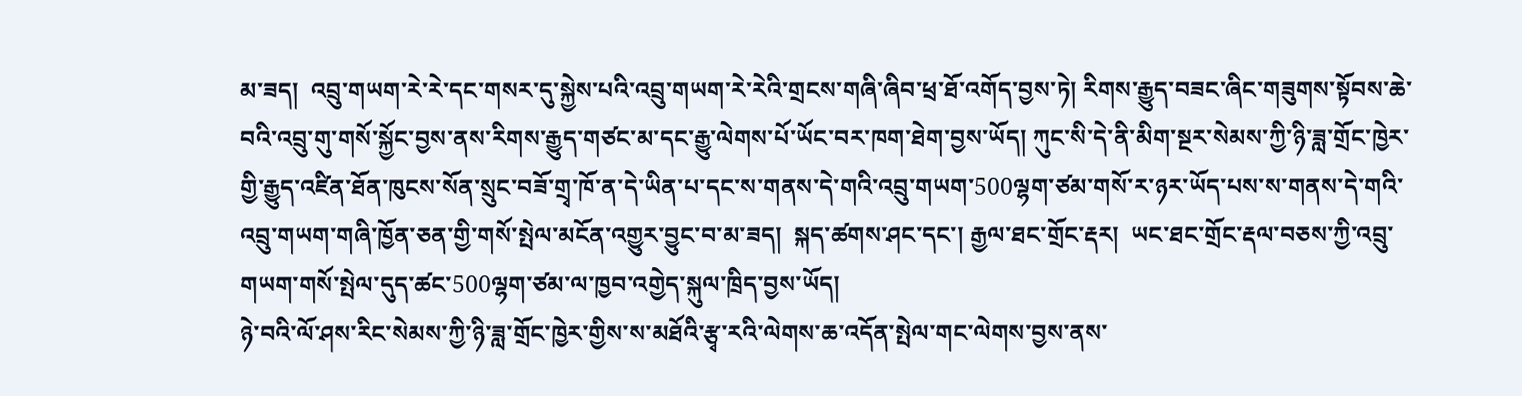མ་ཟད།  འབྲུ་གཡག་རེ་རེ་དང་གསར་དུ་སྐྱེས་པའི་འབྲུ་གཡག་རེ་རེའི་གྲངས་གཞི་ཞིབ་ཕྲ་ཐོ་འགོད་བྱས་ཏེ། རིགས་རྒྱུད་བཟང་ཞིང་གཟུགས་སྟོབས་ཆེ་བའི་འབྲུ་གུ་གསོ་སྐྱོང་བྱས་ནས་རིགས་རྒྱུད་གཙང་མ་དང་རྒྱུ་ལེགས་པོ་ཡོང་བར་ཁག་ཐེག་བྱས་ཡོད། ཀུང་སི་དེ་ནི་མིག་སྔར་སེམས་ཀྱི་ཉི་ཟླ་གྲོང་ཁྱེར་གྱི་རྒྱུད་འཛིན་ཐོན་ཁུངས་སོན་སྲུང་བཟོ་གྲྭ་ཁོ་ན་དེ་ཡིན་པ་དང་ས་གནས་དེ་གའི་འབྲུ་གཡག་500ལྷག་ཙམ་གསོ་ར་ཉར་ཡོད་པས་ས་གནས་དེ་གའི་འབྲུ་གཡག་གཞི་ཁྱོན་ཅན་གྱི་གསོ་སྤེལ་མངོན་འགྱུར་བྱུང་བ་མ་ཟད།  སྐད་ཚགས་ཤང་དང་། རྒྱལ་ཐང་གྲོང་རྡར།  ཡང་ཐང་གྲོང་རྡལ་བཅས་ཀྱི་འབྲུ་གཡག་གསོ་སྤེལ་དུད་ཚང་500ལྷག་ཙམ་ལ་ཁྱབ་འགྱེད་སྐུལ་ཁྲིད་བྱས་ཡོད།
ཉེ་བའི་ལོ་ཤས་རིང་སེམས་ཀྱི་ཉི་ཟླ་གྲོང་ཁྱེར་གྱིས་ས་མཐོའི་རྩྭ་རའི་ལེགས་ཆ་འདོན་སྤེལ་གང་ལེགས་བྱས་ནས་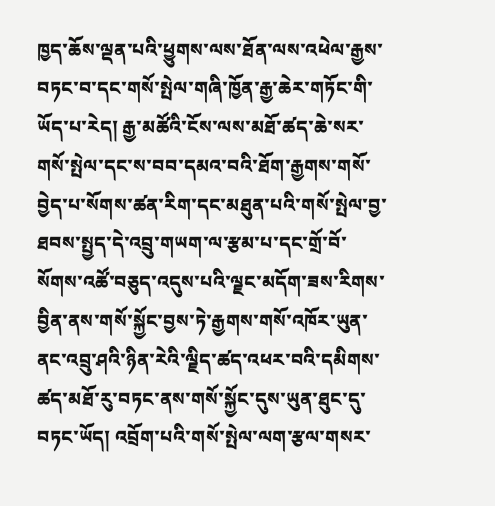ཁྱད་ཆོས་ལྡན་པའི་ཕྱུགས་ལས་ཐོན་ལས་འཕེལ་རྒྱས་བཏང་བ་དང་གསོ་སྤེལ་གཞི་ཁྱོན་རྒྱ་ཆེར་གཏོང་གི་ཡོད་པ་རེད། རྒྱ་མཚོའི་ངོས་ལས་མཐོ་ཚད་ཆེ་སར་གསོ་སྤེལ་དང་ས་བབ་དམའ་བའི་ཐོག་རྒྱགས་གསོ་བྱེད་པ་སོགས་ཚན་རིག་དང་མཐུན་པའི་གསོ་སྤེལ་བྱ་ཐབས་སྤྱད་དེ་འབྲུ་གཡག་ལ་རྩམ་པ་དང་གྲོ་བོ་སོགས་འཚོ་བཅུད་འདུས་པའི་ལྗང་མདོག་ཟས་རིགས་བྱིན་ནས་གསོ་སྐྱོང་བྱས་ཏེ་རྒྱགས་གསོ་འཁོར་ཡུན་ནང་འབྲུ་ཤའི་ཉིན་རེའི་ལྗིད་ཚད་འཕར་བའི་དམིགས་ཚད་མཐོ་རུ་བཏང་ནས་གསོ་སྐྱོང་དུས་ཡུན་ཐུང་དུ་བཏང་ཡོད། འབྲོག་པའི་གསོ་སྤེལ་ལག་རྩལ་གསར་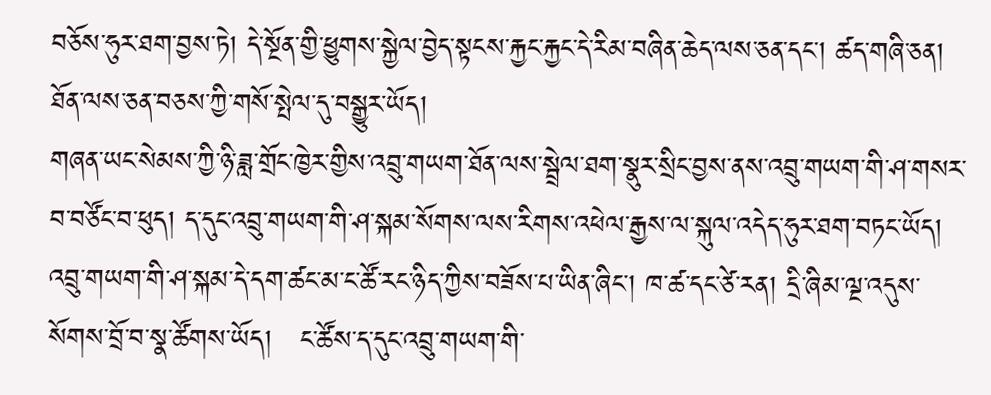བཅོས་ཧུར་ཐག་བྱས་ཏེ། དེ་སྔོན་གྱི་ཕྱུགས་སྐྱེལ་བྱེད་སྟངས་རྐྱང་རྐྱང་དེ་རིམ་བཞིན་ཆེད་ལས་ཅན་དང་། ཚད་གཞི་ཅན། ཐོན་ལས་ཅན་བཅས་ཀྱི་གསོ་སྤེལ་དུ་བསྒྱུར་ཡོད།
གཞན་ཡང་སེམས་ཀྱི་ཉི་ཟླ་གྲོང་ཁྱེར་གྱིས་འབྲུ་གཡག་ཐོན་ལས་སྦྲེལ་ཐག་སྣུར་སྲིང་བྱས་ནས་འབྲུ་གཡག་གི་ཤ་གསར་བ་བཙོང་བ་ཕུད། ད་དུང་འབྲུ་གཡག་གི་ཤ་སྐམ་སོགས་ལས་རིགས་འཕེལ་རྒྱས་ལ་སྐུལ་འདེད་ཧུར་ཐག་བཏང་ཡོད། འབྲུ་གཡག་གི་ཤ་སྐམ་དེ་དག་ཚང་མ་ང་ཚོ་རང་ཉིད་ཀྱིས་བཟོས་པ་ཡིན་ཞིང་། ཁ་ཚ་དང་ཙེ་རན། དྲི་ཞིམ་ལྔ་འདུས་སོགས་བྲོ་བ་སྣ་ཚོགས་ཡོད།   ང་ཚོས་ད་དུང་འབྲུ་གཡག་གི་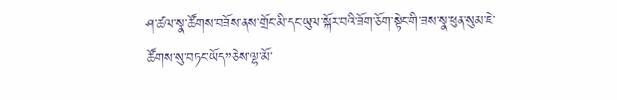ཤ་ཚལ་སྣ་ཚོགས་བཟོས་ནས་གྲོང་མི་དང་ཡུལ་སྐོར་བའི་ཟོག་ཅོག་སྟེང་གི་ཟས་སྣ་ཕུན་སུམ་ཇེ་ཚོགས་སུ་བཏང་ཡོད”ཅེས་ལྷ་མོ་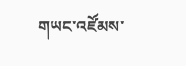གཡང་འཛོམས་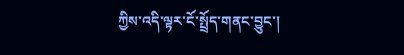ཀྱིས་འདི་ལྟར་ངོ་སྤྲོད་གནང་བྱུང་།